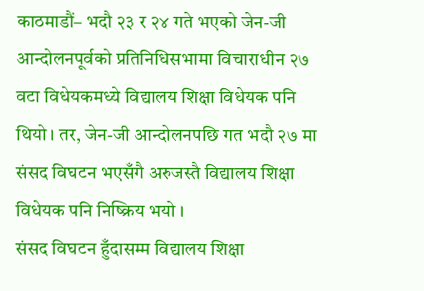काठमाडौं– भदौ २३ र २४ गते भएको जेन-जी आन्दोलनपूर्वको प्रतिनिधिसभामा विचाराधीन २७ वटा विधेयकमध्ये विद्यालय शिक्षा विधेयक पनि थियो । तर, जेन-जी आन्दोलनपछि गत भदौ २७ मा संसद विघटन भएसँगै अरुजस्तै विद्यालय शिक्षा विधेयक पनि निष्क्रिय भयो ।
संसद विघटन हुँदासम्म विद्यालय शिक्षा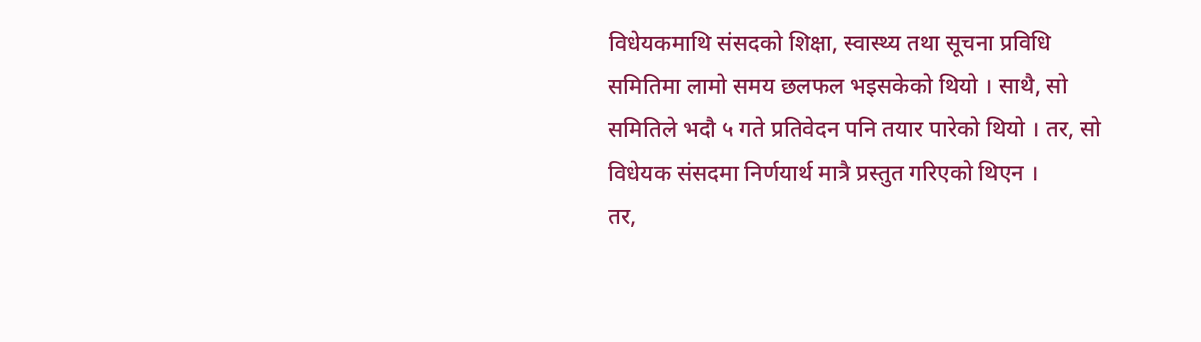विधेयकमाथि संसदको शिक्षा, स्वास्थ्य तथा सूचना प्रविधि समितिमा लामो समय छलफल भइसकेको थियो । साथै, सो समितिले भदौ ५ गते प्रतिवेदन पनि तयार पारेको थियो । तर, सो विधेयक संसदमा निर्णयार्थ मात्रै प्रस्तुत गरिएको थिएन ।
तर,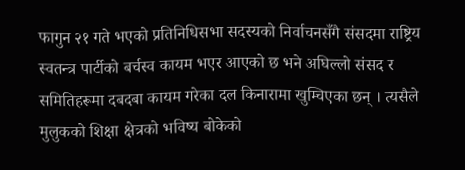फागुन २१ गते भएको प्रतिनिधिसभा सदस्यको निर्वाचनसँगै संसदमा राष्ट्रिय स्वतन्त्र पार्टीको बर्चस्व कायम भएर आएको छ भने अघिल्लो संसद र समितिहरूमा दबदबा कायम गरेका दल किनारामा खुम्चिएका छन् । त्यसैले मुलुकको शिक्षा क्षेत्रको भविष्य बोकेको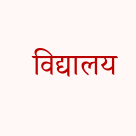विद्यालय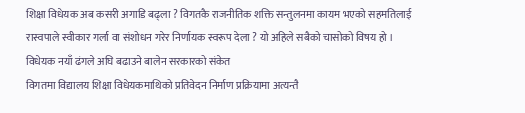शिक्षा विधेयक अब कसरी अगाडि बढ्ला ? विगतकै राजनीतिक शक्ति सन्तुलनमा कायम भएको सहमतिलाई रास्वपाले स्वीकार गर्ला वा संशोधन गरेर निर्णायक स्वरूप देला ? यो अहिले सबैको चासोको विषय हो ।
विधेयक नयाँ ढंगले अघि बढाउने बालेन सरकारको संकेत
विगतमा विद्यालय शिक्षा विधेयकमाथिको प्रतिवेदन निर्माण प्रक्रियामा अत्यन्तै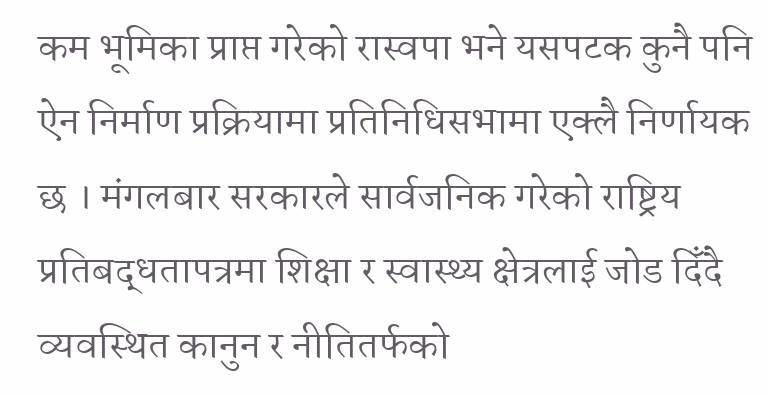कम भूमिका प्राप्त गरेको रास्वपा भने यसपटक कुनै पनि ऐन निर्माण प्रक्रियामा प्रतिनिधिसभामा एक्लै निर्णायक छ । मंगलबार सरकारले सार्वजनिक गरेको राष्ट्रिय प्रतिबद्धतापत्रमा शिक्षा र स्वास्थ्य क्षेत्रलाई जोड दिँदै व्यवस्थित कानुन र नीतितर्फको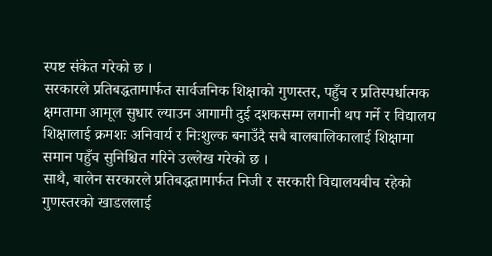स्पष्ट संकेत गरेको छ ।
सरकारले प्रतिबद्धतामार्फत सार्वजनिक शिक्षाको गुणस्तर, पहुँच र प्रतिस्पर्धात्मक क्षमतामा आमूल सुधार ल्याउन आगामी दुई दशकसम्म लगानी थप गर्ने र विद्यालय शिक्षालाई क्रमशः अनिवार्य र निःशुल्क बनाउँदै सबै बालबालिकालाई शिक्षामा समान पहुँच सुनिश्चित गरिने उल्लेख गरेको छ ।
साथै, बालेन सरकारले प्रतिबद्धतामार्फत निजी र सरकारी विद्यालयबीच रहेको गुणस्तरको खाडललाई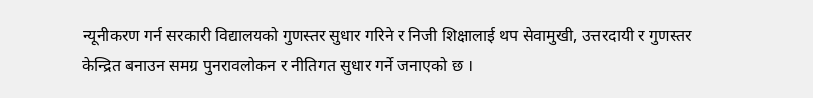न्यूनीकरण गर्न सरकारी विद्यालयको गुणस्तर सुधार गरिने र निजी शिक्षालाई थप सेवामुखी, उत्तरदायी र गुणस्तर केन्द्रित बनाउन समग्र पुनरावलोकन र नीतिगत सुधार गर्ने जनाएको छ ।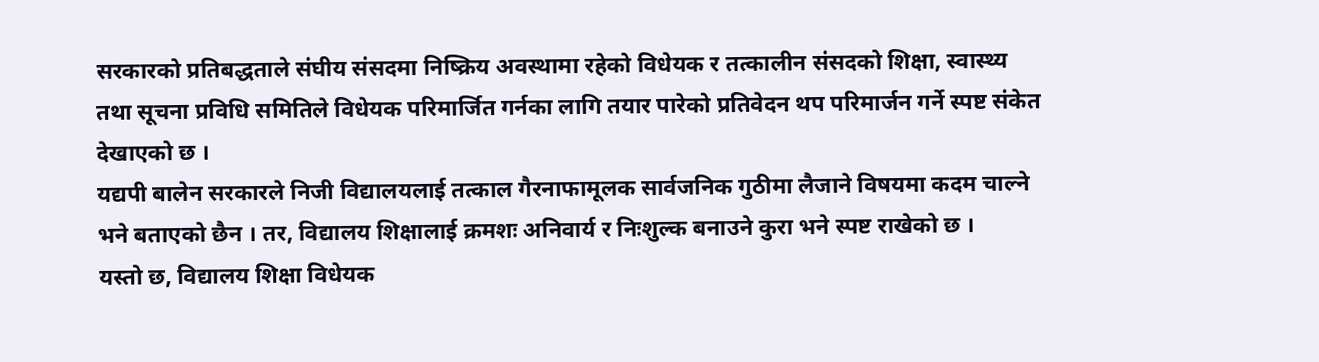सरकारको प्रतिबद्धताले संघीय संसदमा निष्क्रिय अवस्थामा रहेको विधेयक र तत्कालीन संसदको शिक्षा, स्वास्थ्य तथा सूचना प्रविधि समितिले विधेयक परिमार्जित गर्नका लागि तयार पारेको प्रतिवेदन थप परिमार्जन गर्ने स्पष्ट संकेत देखाएको छ ।
यद्यपी बालेन सरकारले निजी विद्यालयलाई तत्काल गैरनाफामूलक सार्वजनिक गुठीमा लैजाने विषयमा कदम चाल्ने भने बताएको छैन । तर, विद्यालय शिक्षालाई क्रमशः अनिवार्य र निःशुल्क बनाउने कुरा भने स्पष्ट राखेको छ ।
यस्तो छ, विद्यालय शिक्षा विधेयक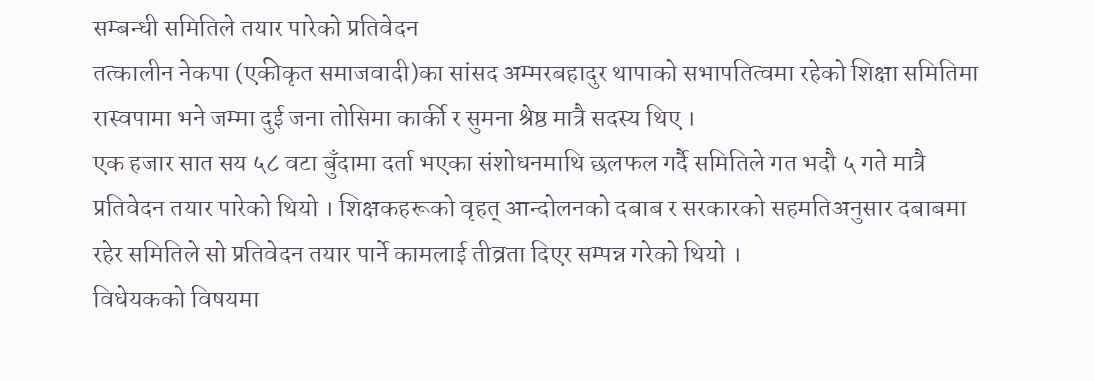सम्बन्धी समितिले तयार पारेको प्रतिवेदन
तत्कालीन नेकपा (एकीकृत समाजवादी)का सांसद अम्मरबहादुर थापाको सभापतित्वमा रहेको शिक्षा समितिमा रास्वपामा भने जम्मा दुई जना तोसिमा कार्की र सुमना श्रेष्ठ मात्रै सदस्य थिए ।
एक हजार सात सय ५८ वटा बुँदामा दर्ता भएका संशोधनमाथि छलफल गर्दै समितिले गत भदौ ५ गते मात्रै प्रतिवेदन तयार पारेको थियो । शिक्षकहरूको वृहत् आन्दोलनको दबाब र सरकारको सहमतिअनुसार दबाबमा रहेर समितिले सो प्रतिवेदन तयार पार्ने कामलाई तीव्रता दिएर सम्पन्न गरेको थियो ।
विधेयकको विषयमा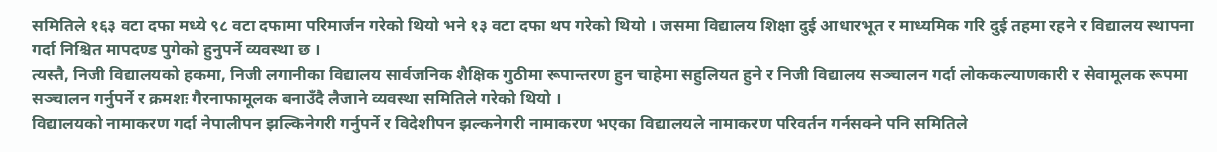समितिले १६३ वटा दफा मध्ये ९८ वटा दफामा परिमार्जन गरेको थियो भने १३ वटा दफा थप गरेको थियो । जसमा विद्यालय शिक्षा दुई आधारभूत र माध्यमिक गरि दुई तहमा रहने र विद्यालय स्थापना गर्दा निश्चित मापदण्ड पुगेको हुनुपर्ने व्यवस्था छ ।
त्यस्तै, निजी विद्यालयको हकमा, निजी लगानीका विद्यालय सार्वजनिक शैक्षिक गुठीमा रूपान्तरण हुन चाहेमा सहुलियत हुने र निजी विद्यालय सञ्चालन गर्दा लोककल्याणकारी र सेवामूलक रूपमा सञ्चालन गर्नुपर्ने र क्रमशः गैरनाफामूलक बनाउँदै लैजाने व्यवस्था समितिले गरेको थियो ।
विद्यालयको नामाकरण गर्दा नेपालीपन झल्किनेगरी गर्नुपर्ने र विदेशीपन झल्कनेगरी नामाकरण भएका विद्यालयले नामाकरण परिवर्तन गर्नसक्ने पनि समितिले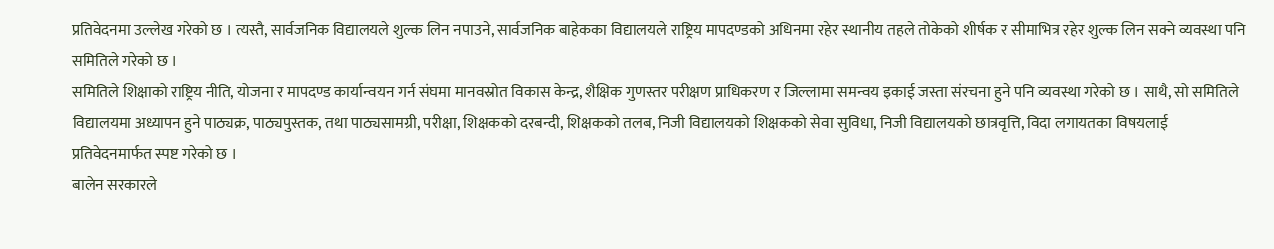प्रतिवेदनमा उल्लेख गरेको छ । त्यस्तै, सार्वजनिक विद्यालयले शुल्क लिन नपाउने, सार्वजनिक बाहेकका विद्यालयले राष्ट्रिय मापदण्डको अधिनमा रहेर स्थानीय तहले तोकेको शीर्षक र सीमाभित्र रहेर शुल्क लिन सक्ने व्यवस्था पनि समितिले गरेको छ ।
समितिले शिक्षाको राष्ट्रिय नीति, योजना र मापदण्ड कार्यान्वयन गर्न संघमा मानवस्रोत विकास केन्द्र, शैक्षिक गुणस्तर परीक्षण प्राधिकरण र जिल्लामा समन्वय इकाई जस्ता संरचना हुने पनि व्यवस्था गरेको छ । साथै, सो समितिले विद्यालयमा अध्यापन हुने पाठ्यक्र, पाठ्यपुस्तक, तथा पाठ्यसामग्री, परीक्षा, शिक्षकको दरबन्दी, शिक्षकको तलब, निजी विद्यालयको शिक्षकको सेवा सुविधा, निजी विद्यालयको छात्रवृत्ति, विदा लगायतका विषयलाई प्रतिवेदनमार्फत स्पष्ट गरेको छ ।
बालेन सरकारले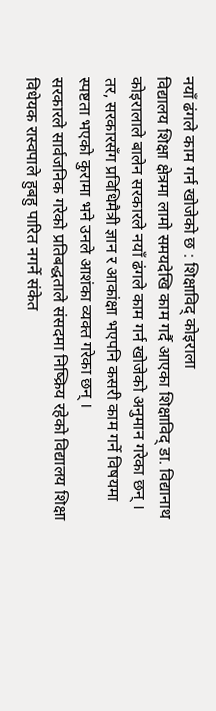नयाँ ढंगले काम गर्न खोजेको छ : शिक्षाविद् कोइराला
विद्यालय शिक्षा क्षेत्रमा लामो समयदेखि काम गर्दै आएका शिक्षाविद् डा. विद्यानाथ कोइरालाले बालेन सरकारले नयाँ ढंगले काम गर्न खोजेको अनुमान गरेका छन् । तर, सरकारसँग प्रविधिमैत्री ज्ञान र आकांक्षा भएपनि कसरी काम गर्ने विषयमा स्पष्टता भएको कुरामा भने उनले आशंका व्यक्त गरेका छन् ।
सरकारले सार्वजनिक गरेको प्रतिबद्धताले संसदमा निष्क्रिय रहेको विद्यालय शिक्षा विधेयक रास्वपाले हुबहु पारित नगर्ने संकेत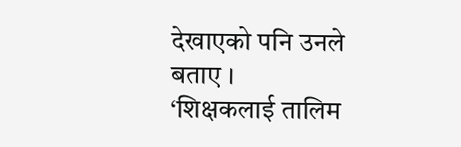देखाएको पनि उनले बताए ।
‘शिक्षकलाई तालिम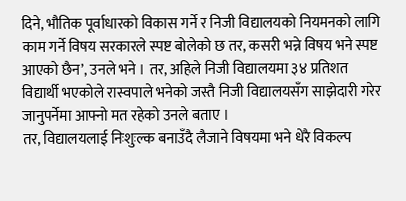दिने, भौतिक पूर्वाधारको विकास गर्ने र निजी विद्यालयको नियमनको लागि काम गर्ने विषय सरकारले स्पष्ट बोलेको छ तर, कसरी भन्ने विषय भने स्पष्ट आएको छैन’, उनले भने । तर, अहिले निजी विद्यालयमा ३४ प्रतिशत विद्यार्थी भएकोले रास्वपाले भनेको जस्तै निजी विद्यालयसँग साझेदारी गरेर जानुपर्नेमा आफ्नो मत रहेको उनले बताए ।
तर, विद्यालयलाई निःशुःल्क बनाउँदै लैजाने विषयमा भने धेरै विकल्प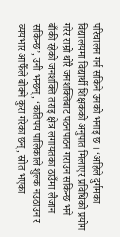परिचालन गर्न सकिने उनको भनाइ छ । ‘अहिले दुर्गमका विद्यालयमा विद्यार्थी शिक्षकको अनुपात मिलाएर प्रविधिको प्रयोग गरेर राम्रो थोरै जनशक्तिबाट पठनपाठन गराउन सकिन्छ भने बाँकी रहेको जनशक्ति तराइ क्षेत्र लगायतका ठाउँमा लैजान सकिन्छ’, उनी भन्छन्, ‘कतिपय पालिकाले शुल्क नउठाउन र व्ययभार आफैँले बोक्ने कुरा गरेका छन्, स्रोत भएका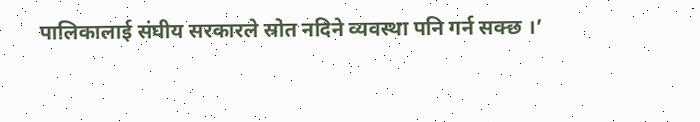पालिकालाई संघीय सरकारले स्रोत नदिने व्यवस्था पनि गर्न सक्छ ।’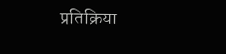प्रतिक्रिया